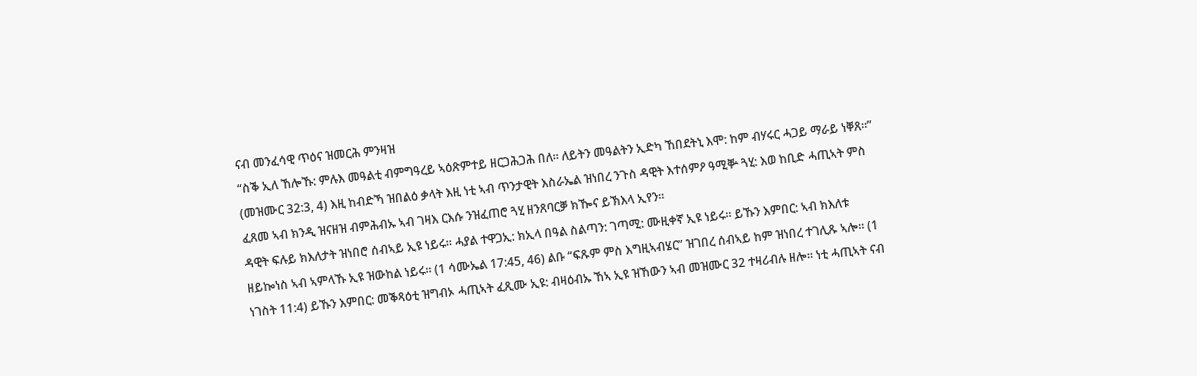ናብ መንፈሳዊ ጥዕና ዝመርሕ ምንዛዝ
“ስቕ ኢለ ኸሎኹ: ምሉእ መዓልቲ ብምግዓረይ ኣዕጽምተይ ዘርጋሕጋሕ በለ። ለይትን መዓልትን ኢድካ ኸበደትኒ እሞ: ከም ብሃሩር ሓጋይ ማራይ ነቐጸ።” (መዝሙር 32:3, 4) እዚ ከብድኻ ዝበልዕ ቃላት እዚ ነቲ ኣብ ጥንታዊት እስራኤል ዝነበረ ንጉስ ዳዊት እተሰምዖ ዓሚቝ ጓሂ: እወ ከቢድ ሓጢኣት ምስ ፈጸመ ኣብ ክንዲ ዝናዘዝ ብምሕብኡ ኣብ ገዛእ ርእሱ ንዝፈጠሮ ጓሂ ዘንጸባርቓ ክዀና ይኽእላ ኢየን።
ዳዊት ፍሉይ ክእለታት ዝነበሮ ሰብኣይ ኢዩ ነይሩ። ሓያል ተዋጋኢ: ክኢላ በዓል ስልጣን: ገጣሚ: ሙዚቀኛ ኢዩ ነይሩ። ይኹን እምበር: ኣብ ክእለቱ ዘይኰነስ ኣብ ኣምላኹ ኢዩ ዝውከል ነይሩ። (1 ሳሙኤል 17:45, 46) ልቡ “ፍጹም ምስ እግዚኣብሄር” ዝገበረ ሰብኣይ ከም ዝነበረ ተገሊጹ ኣሎ። (1 ነገስት 11:4) ይኹን እምበር: መቕጻዕቲ ዝግብኦ ሓጢኣት ፈጺሙ ኢዩ: ብዛዕብኡ ኸኣ ኢዩ ዝኸውን ኣብ መዝሙር 32 ተዛሪብሉ ዘሎ። ነቲ ሓጢኣት ናብ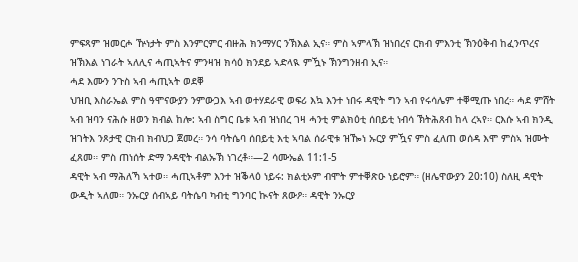ምፍጻም ዝመርሖ ዅነታት ምስ እንምርምር ብዙሕ ክንማሃር ንኽእል ኢና። ምስ ኣምላኽ ዝነበረና ርክብ ምእንቲ ኽንዕቅብ ከፈንጥረና ዝኽእል ነገራት ኣለሊና ሓጢኣትና ምንዛዝ ክሳዕ ክንደይ ኣድላዪ ምዃኑ ኽንግንዘብ ኢና።
ሓደ እሙን ንጉስ ኣብ ሓጢኣት ወደቐ
ህዝቢ እስራኤል ምስ ዓሞናውያን ንምውጋእ ኣብ ወተሃደራዊ ወፍሪ እኳ እንተ ነበሩ ዳዊት ግን ኣብ የሩሳሌም ተቐሚጡ ነበረ። ሓደ ምሸት ኣብ ዝባን ናሕሱ ዘወን ክብል ከሎ: ኣብ ስግር ቤቱ ኣብ ዝነበረ ገዛ ሓንቲ ምልክዕቲ ሰበይቲ ነብሳ ኽትሕጸብ ከላ ረኣየ። ርእሱ ኣብ ክንዲ ዝገትእ ንጾታዊ ርክብ ክብህጋ ጀመረ። ንሳ ባትሴባ ሰበይቲ እቲ ኣባል ሰራዊቱ ዝዀነ ኡርያ ምዃና ምስ ፈለጠ ወሰዳ እሞ ምስኣ ዝሙት ፈጸመ። ምስ ጠነሰት ድማ ንዳዊት ብልኡኽ ነገረቶ።—2 ሳሙኤል 11:1-5
ዳዊት ኣብ ማሕለኻ ኣተወ። ሓጢኣቶም እንተ ዝቕላዕ ነይሩ: ክልቲኦም ብሞት ምተቐጽዑ ነይሮም። (ዘሌዋውያን 20:10) ስለዚ ዳዊት ውዲት ኣለመ። ንኡርያ ሰብኣይ ባትሴባ ካብቲ ግንባር ኲናት ጸውዖ። ዳዊት ንኡርያ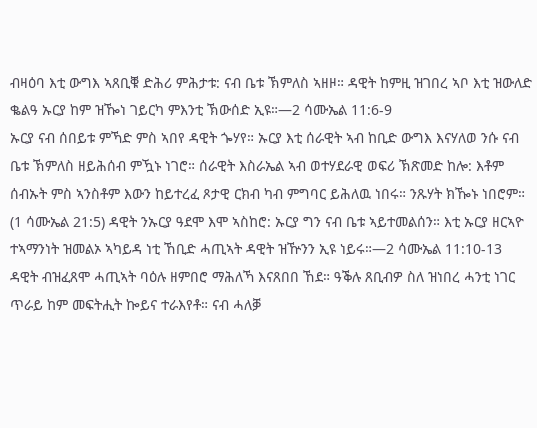ብዛዕባ እቲ ውግእ ኣጸቢቑ ድሕሪ ምሕታቱ: ናብ ቤቱ ኽምለስ ኣዘዞ። ዳዊት ከምዚ ዝገበረ ኣቦ እቲ ዝውለድ ቈልዓ ኡርያ ከም ዝዀነ ገይርካ ምእንቲ ኽውሰድ ኢዩ።—2 ሳሙኤል 11:6-9
ኡርያ ናብ ሰበይቱ ምኻድ ምስ ኣበየ ዳዊት ጐሃየ። ኡርያ እቲ ሰራዊት ኣብ ከቢድ ውግእ እናሃለወ ንሱ ናብ ቤቱ ኽምለስ ዘይሕሰብ ምዃኑ ነገሮ። ሰራዊት እስራኤል ኣብ ወተሃደራዊ ወፍሪ ኽጽመድ ከሎ: እቶም ሰብኡት ምስ ኣንስቶም እውን ከይተረፈ ጾታዊ ርክብ ካብ ምግባር ይሕለዉ ነበሩ። ንጹሃት ክዀኑ ነበሮም። (1 ሳሙኤል 21:5) ዳዊት ንኡርያ ዓደሞ እሞ ኣስከሮ: ኡርያ ግን ናብ ቤቱ ኣይተመልሰን። እቲ ኡርያ ዘርኣዮ ተኣማንነት ዝመልኦ ኣካይዳ ነቲ ኸቢድ ሓጢኣት ዳዊት ዝዅንን ኢዩ ነይሩ።—2 ሳሙኤል 11:10-13
ዳዊት ብዝፈጸሞ ሓጢኣት ባዕሉ ዘምበሮ ማሕለኻ እናጸበበ ኸደ። ዓቕሉ ጸቢብዎ ስለ ዝነበረ ሓንቲ ነገር ጥራይ ከም መፍትሒት ኰይና ተራእየቶ። ናብ ሓለቓ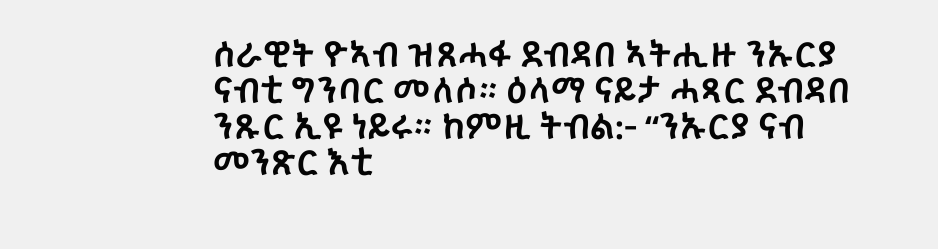ሰራዊት ዮኣብ ዝጸሓፋ ደብዳበ ኣትሒዙ ንኡርያ ናብቲ ግንባር መለሶ። ዕላማ ናይታ ሓጻር ደብዳበ ንጹር ኢዩ ነይሩ። ከምዚ ትብል:- “ንኡርያ ናብ መንጽር እቲ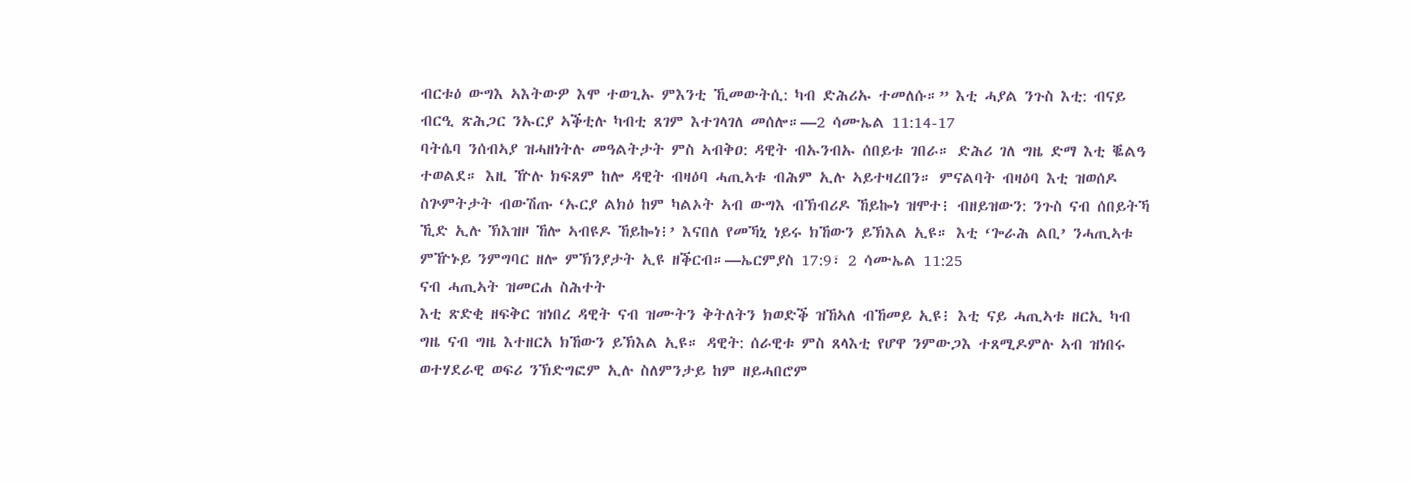ብርቱዕ ውግእ ኣእትውዎ እሞ ተወጊኡ ምእንቲ ኺመውትሲ: ካብ ድሕሪኡ ተመለሱ።” እቲ ሓያል ንጉስ እቲ: ብናይ ብርዒ ጽሕጋር ንኡርያ ኣቕቲሉ ካብቲ ጸገም እተገላገለ መሰሎ።—2 ሳሙኤል 11:14-17
ባትሴባ ንሰብኣያ ዝሓዘነትሉ መዓልትታት ምስ ኣብቅዐ: ዳዊት ብኡንብኡ ሰበይቱ ገበራ። ድሕሪ ገለ ግዜ ድማ እቲ ቘልዓ ተወልደ። እዚ ዅሉ ክፍጸም ከሎ ዳዊት ብዛዕባ ሓጢኣቱ ብሕም ኢሉ ኣይተዛረበን። ምናልባት ብዛዕባ እቲ ዝወሰዶ ስጕምትታት ብውሽጡ ‘ኡርያ ልክዕ ከም ካልኦት ኣብ ውግእ ብኽብሪዶ ኸይኰነ ዝሞተ፧ ብዘይዝውን: ንጉስ ናብ ሰበይትኻ ኺድ ኢሉ ኽእዝዞ ኸሎ ኣብዩዶ ኸይኰነ፧’ እናበለ የመኻኒ ነይሩ ክኸውን ይኽእል ኢዩ። እቲ ‘ጐራሕ ልቢ’ ንሓጢኣቱ ምዅኑይ ንምግባር ዘሎ ምኽንያታት ኢዩ ዘቕርብ።—ኤርምያስ 17:9፣ 2 ሳሙኤል 11:25
ናብ ሓጢኣት ዝመርሐ ስሕተት
እቲ ጽድቂ ዘፍቅር ዝነበረ ዳዊት ናብ ዝሙትን ቅትለትን ክወድቕ ዝኸኣለ ብኸመይ ኢዩ፧ እቲ ናይ ሓጢኣቱ ዘርኢ ካብ ግዜ ናብ ግዜ እተዘርአ ክኸውን ይኽእል ኢዩ። ዳዊት: ሰራዊቱ ምስ ጸላእቲ የሆዋ ንምውጋእ ተጸሚዶምሉ ኣብ ዝነበሩ ወተሃደራዊ ወፍሪ ንኽድግፎም ኢሉ ስለምንታይ ከም ዘይሓበሮም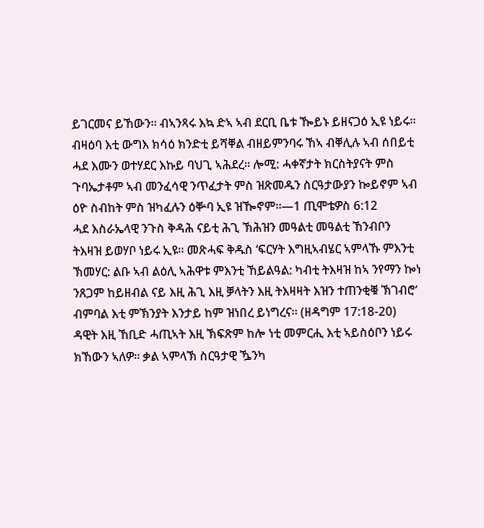ይገርመና ይኸውን። ብኣንጻሩ እኳ ድኣ ኣብ ደርቢ ቤቱ ዀይኑ ይዘናጋዕ ኢዩ ነይሩ። ብዛዕባ እቲ ውግእ ክሳዕ ክንድቲ ይሻቐል ብዘይምንባሩ ኸኣ ብቐሊሉ ኣብ ሰበይቲ ሓደ እሙን ወተሃደር እኩይ ባህጊ ኣሕደረ። ሎሚ: ሓቀኛታት ክርስትያናት ምስ ጉባኤታቶም ኣብ መንፈሳዊ ንጥፈታት ምስ ዝጽመዱን ስርዓታውያን ኰይኖም ኣብ ዕዮ ስብከት ምስ ዝካፈሉን ዕቝባ ኢዩ ዝዀኖም።—1 ጢሞቴዎስ 6:12
ሓደ እስራኤላዊ ንጉስ ቅዳሕ ናይቲ ሕጊ ኽሕዝን መዓልቲ መዓልቲ ኸንብቦን ትእዛዝ ይወሃቦ ነይሩ ኢዩ። መጽሓፍ ቅዱስ ‘ፍርሃት እግዚኣብሄር ኣምላኹ ምእንቲ ኽመሃር: ልቡ ኣብ ልዕሊ ኣሕዋቱ ምእንቲ ኸይልዓል: ካብቲ ትእዛዝ ከኣ ንየማን ኰነ ንጸጋም ከይዘብል ናይ እዚ ሕጊ እዚ ቓላትን እዚ ትእዛዛት እዝን ተጠንቂቑ ኽገብሮ’ ብምባል እቲ ምኽንያት እንታይ ከም ዝነበረ ይነግረና። (ዘዳግም 17:18-20) ዳዊት እዚ ኸቢድ ሓጢኣት እዚ ኽፍጽም ከሎ ነቲ መምርሒ እቲ ኣይስዕቦን ነይሩ ክኸውን ኣለዎ። ቃል ኣምላኽ ስርዓታዊ ዄንካ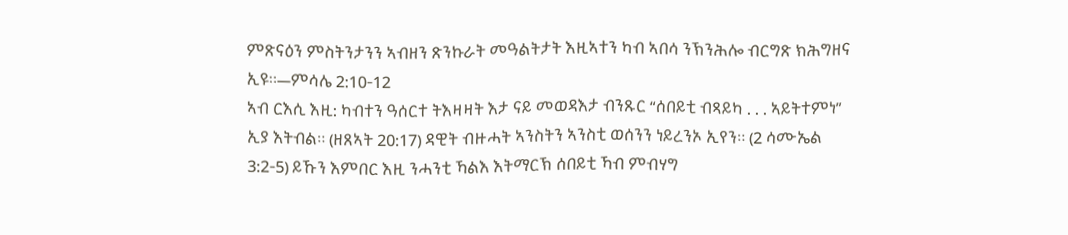ምጽናዕን ምስትንታንን ኣብዘን ጽንኩራት መዓልትታት እዚኣተን ካብ ኣበሳ ንኽንሕሎ ብርግጽ ክሕግዘና ኢዩ።—ምሳሌ 2:10-12
ኣብ ርእሲ እዚ: ካብተን ዓሰርተ ትእዛዛት እታ ናይ መወዳእታ ብንጹር “ሰበይቲ ብጻይካ . . . ኣይትተምነ” ኢያ እትብል። (ዘጸኣት 20:17) ዳዊት ብዙሓት ኣንስትን ኣንስቲ ወሰንን ነይረንኦ ኢየን። (2 ሳሙኤል 3:2-5) ይኹን እምበር እዚ ንሓንቲ ኻልእ እትማርኽ ሰበይቲ ኻብ ምብሃግ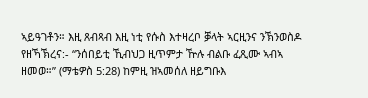ኣይዓገቶን። እዚ ጸብጻብ እዚ ነቲ የሱስ እተዛረቦ ቓላት ኣርዚንና ንኽንወስዶ የዘኻኽረና:- “ንሰበይቲ ኺብህጋ ዚጥምታ ዅሉ ብልቡ ፈጺሙ ኣብኣ ዘመወ።” (ማቴዎስ 5:28) ከምዚ ዝኣመሰለ ዘይግቡእ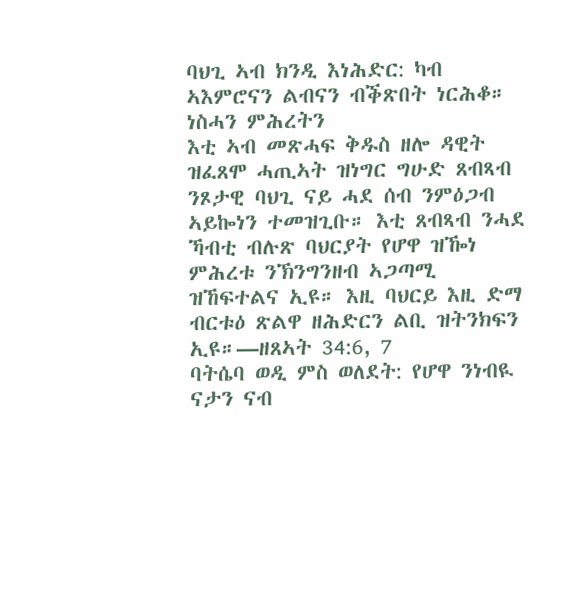ባህጊ ኣብ ክንዲ እነሕድር: ካብ ኣእምሮናን ልብናን ብቕጽበት ነርሕቆ።
ነስሓን ምሕረትን
እቲ ኣብ መጽሓፍ ቅዱስ ዘሎ ዳዊት ዝፈጸሞ ሓጢኣት ዝነግር ግሁድ ጸብጻብ ንጾታዊ ባህጊ ናይ ሓደ ሰብ ንምዕጋብ ኣይኰነን ተመዝጊቡ። እቲ ጸብጻብ ንሓደ ኻብቲ ብሉጽ ባህርያት የሆዋ ዝዀነ ምሕረቱ ንኽንግንዘብ ኣጋጣሚ ዝኸፍተልና ኢዩ። እዚ ባህርይ እዚ ድማ ብርቱዕ ጽልዋ ዘሕድርን ልቢ ዝትንክፍን ኢዩ።—ዘጸኣት 34:6, 7
ባትሴባ ወዲ ምስ ወለደት: የሆዋ ንነብዪ ናታን ናብ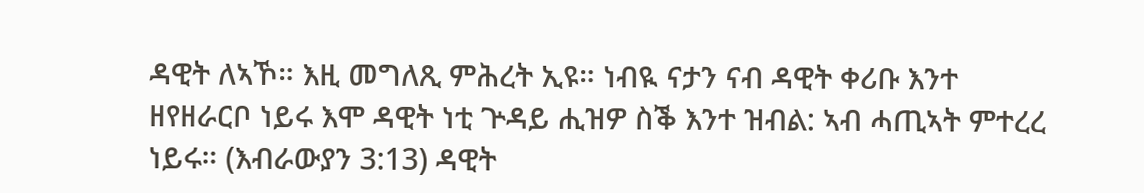ዳዊት ለኣኾ። እዚ መግለጺ ምሕረት ኢዩ። ነብዪ ናታን ናብ ዳዊት ቀሪቡ እንተ ዘየዘራርቦ ነይሩ እሞ ዳዊት ነቲ ጕዳይ ሒዝዎ ስቕ እንተ ዝብል: ኣብ ሓጢኣት ምተረረ ነይሩ። (እብራውያን 3:13) ዳዊት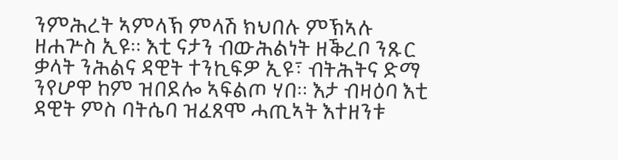ንምሕረት ኣምላኽ ምላሽ ክህበሉ ምኽኣሉ ዘሐጕስ ኢዩ። እቲ ናታን ብውሕልነት ዘቕረቦ ንጹር ቃላት ንሕልና ዳዊት ተንኪፍዎ ኢዩ፣ ብትሕትና ድማ ንየሆዋ ከም ዝበደሎ ኣፍልጦ ሃበ። እታ ብዛዕባ እቲ ዳዊት ምስ ባትሴባ ዝፈጸሞ ሓጢኣት እተዘንቱ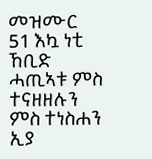መዝሙር 51 እኳ ነቲ ኸቢድ ሓጢኣቱ ምስ ተናዘዘሉን ምስ ተነስሐን ኢያ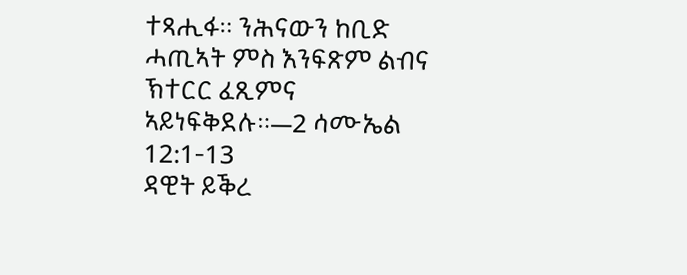ተጻሒፋ። ንሕናውን ከቢድ ሓጢኣት ምስ እንፍጽም ልብና ኽተርር ፈጺምና ኣይነፍቅደሉ።—2 ሳሙኤል 12:1-13
ዳዊት ይቕረ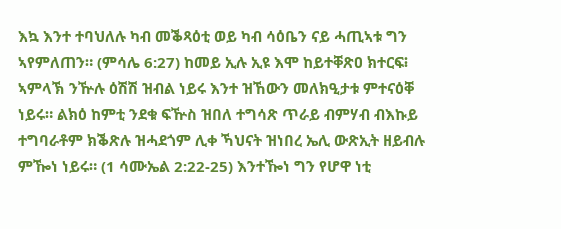እኳ እንተ ተባህለሉ ካብ መቕጻዕቲ ወይ ካብ ሳዕቤን ናይ ሓጢኣቱ ግን ኣየምለጠን። (ምሳሌ 6:27) ከመይ ኢሉ ኢዩ እሞ ከይተቐጽዐ ክተርፍ፧ ኣምላኽ ንዅሉ ዕሽሽ ዝብል ነይሩ እንተ ዝኸውን መለክዒታቱ ምተናዕቐ ነይሩ። ልክዕ ከምቲ ንደቁ ፍዅስ ዝበለ ተግሳጽ ጥራይ ብምሃብ ብእኩይ ተግባራቶም ክቕጽሉ ዝሓደጎም ሊቀ ኻህናት ዝነበረ ኤሊ ውጽኢት ዘይብሉ ምዀነ ነይሩ። (1 ሳሙኤል 2:22-25) እንተዀነ ግን የሆዋ ነቲ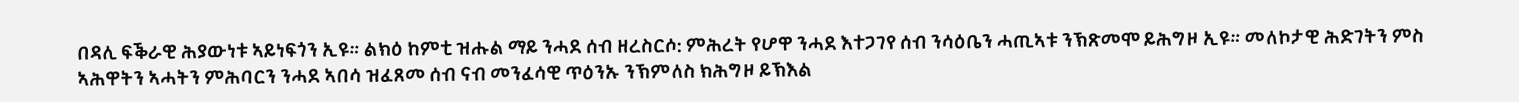በዳሊ ፍቕራዊ ሕያውነቱ ኣይነፍጎን ኢዩ። ልክዕ ከምቲ ዝሑል ማይ ንሓደ ሰብ ዘረስርሶ: ምሕረት የሆዋ ንሓደ እተጋገየ ሰብ ንሳዕቤን ሓጢኣቱ ንኽጽመሞ ይሕግዞ ኢዩ። መለኮታዊ ሕድገትን ምስ ኣሕዋትን ኣሓትን ምሕባርን ንሓደ ኣበሳ ዝፈጸመ ሰብ ናብ መንፈሳዊ ጥዕንኡ ንኽምለስ ክሕግዞ ይኽእል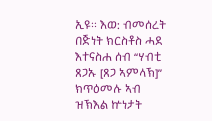ኢዩ። እወ: ብመሰረት በጅነት ክርስቶስ ሓደ እተናስሐ ሰብ “ሃብቲ ጸጋኡ [ጸጋ ኣምላኽ]” ክጥዕመሉ ኣብ ዝኽእል ኵነታት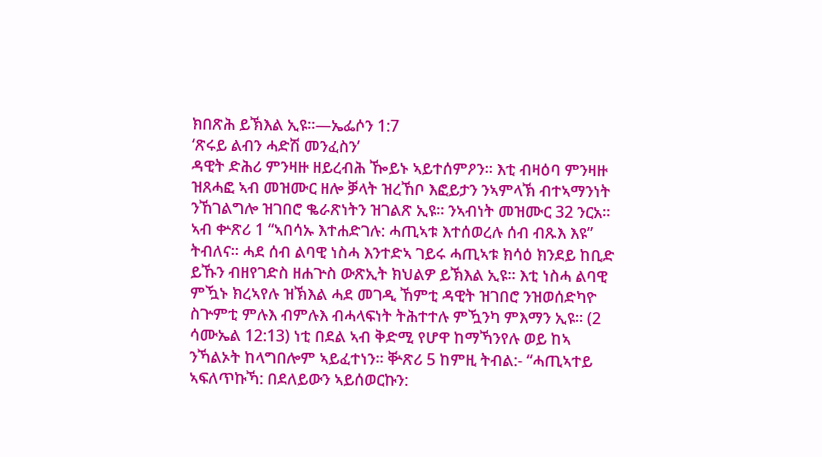ክበጽሕ ይኽእል ኢዩ።—ኤፌሶን 1:7
‘ጽሩይ ልብን ሓድሽ መንፈስን’
ዳዊት ድሕሪ ምንዛዙ ዘይረብሕ ዀይኑ ኣይተሰምዖን። እቲ ብዛዕባ ምንዛዙ ዝጸሓፎ ኣብ መዝሙር ዘሎ ቓላት ዝረኸቦ እፎይታን ንኣምላኽ ብተኣማንነት ንኸገልግሎ ዝገበሮ ቈራጽነትን ዝገልጽ ኢዩ። ንኣብነት መዝሙር 32 ንርአ። ኣብ ቍጽሪ 1 “ኣበሳኡ እተሐድገሉ: ሓጢኣቱ እተሰወረሉ ሰብ ብጹእ እዩ” ትብለና። ሓደ ሰብ ልባዊ ነስሓ እንተድኣ ገይሩ ሓጢኣቱ ክሳዕ ክንደይ ከቢድ ይኹን ብዘየገድስ ዘሐጕስ ውጽኢት ክህልዎ ይኽእል ኢዩ። እቲ ነስሓ ልባዊ ምዃኑ ክረኣየሉ ዝኽእል ሓደ መገዲ ኸምቲ ዳዊት ዝገበሮ ንዝወሰድካዮ ስጕምቲ ምሉእ ብምሉእ ብሓላፍነት ትሕተተሉ ምዃንካ ምእማን ኢዩ። (2 ሳሙኤል 12:13) ነቲ በደል ኣብ ቅድሚ የሆዋ ከማኻንየሉ ወይ ከኣ ንኻልኦት ከላግበሎም ኣይፈተነን። ቝጽሪ 5 ከምዚ ትብል:- “ሓጢኣተይ ኣፍለጥኩኻ: በደለይውን ኣይሰወርኩን: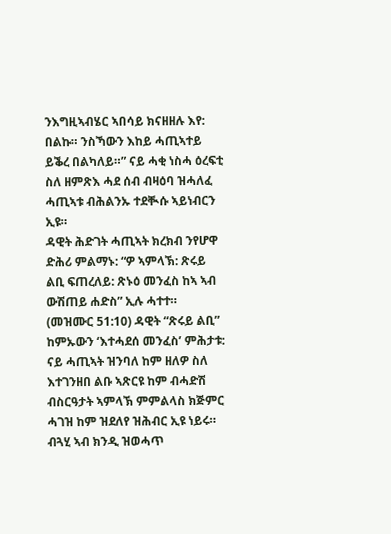ንእግዚኣብሄር ኣበሳይ ክናዘዘሉ እየ: በልኩ። ንስኻውን እከይ ሓጢኣተይ ይቕረ በልካለይ።” ናይ ሓቂ ነስሓ ዕረፍቲ ስለ ዘምጽእ ሓደ ሰብ ብዛዕባ ዝሓለፈ ሓጢኣቱ ብሕልንኡ ተደቚሱ ኣይነብርን ኢዩ።
ዳዊት ሕድገት ሓጢኣት ክረክብ ንየሆዋ ድሕሪ ምልማኑ: “ዎ ኣምላኽ: ጽሩይ ልቢ ፍጠረለይ: ጽኑዕ መንፈስ ከኣ ኣብ ውሽጠይ ሐድስ” ኢሉ ሓተተ። (መዝሙር 51:10) ዳዊት “ጽሩይ ልቢ” ከምኡውን ‘እተሓደሰ መንፈስ’ ምሕታቱ: ናይ ሓጢኣት ዝንባለ ከም ዘለዎ ስለ እተገንዘበ ልቡ ኣጽርዩ ከም ብሓድሽ ብስርዓታት ኣምላኽ ምምልላስ ክጅምር ሓገዝ ከም ዝደለየ ዝሕብር ኢዩ ነይሩ። ብጓሂ ኣብ ክንዲ ዝወሓጥ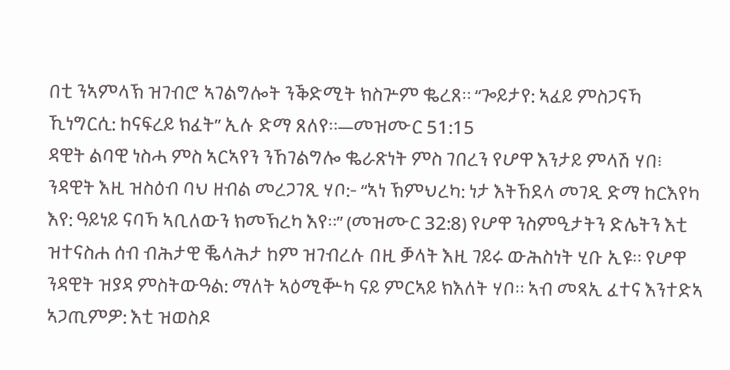በቲ ንኣምላኽ ዝገብሮ ኣገልግሎት ንቕድሚት ክስጕም ቈረጸ። “ጐይታየ: ኣፈይ ምስጋናኻ ኺነግርሲ: ከናፍረይ ክፈት” ኢሉ ድማ ጸለየ።—መዝሙር 51:15
ዳዊት ልባዊ ነስሓ ምስ ኣርኣየን ንኸገልግሎ ቈራጽነት ምስ ገበረን የሆዋ እንታይ ምላሽ ሃበ፧ ንዳዊት እዚ ዝስዕብ ባህ ዘብል መረጋገጺ ሃቦ:- “ኣነ ኽምህረካ: ነታ እትኸደላ መገዲ ድማ ከርእየካ እየ: ዓይነይ ናባኻ ኣቢለውን ክመኽረካ እየ።” (መዝሙር 32:8) የሆዋ ንስምዒታትን ድሌትን እቲ ዝተናስሐ ሰብ ብሕታዊ ቘላሕታ ከም ዝገብረሉ በዚ ቓላት እዚ ገይሩ ውሕስነት ሂቡ ኢዩ። የሆዋ ንዳዊት ዝያዳ ምስትውዓል: ማለት ኣዕሚቝካ ናይ ምርኣይ ክእለት ሃቦ። ኣብ መጻኢ ፈተና እንተድኣ ኣጋጢምዎ: እቲ ዝወስዶ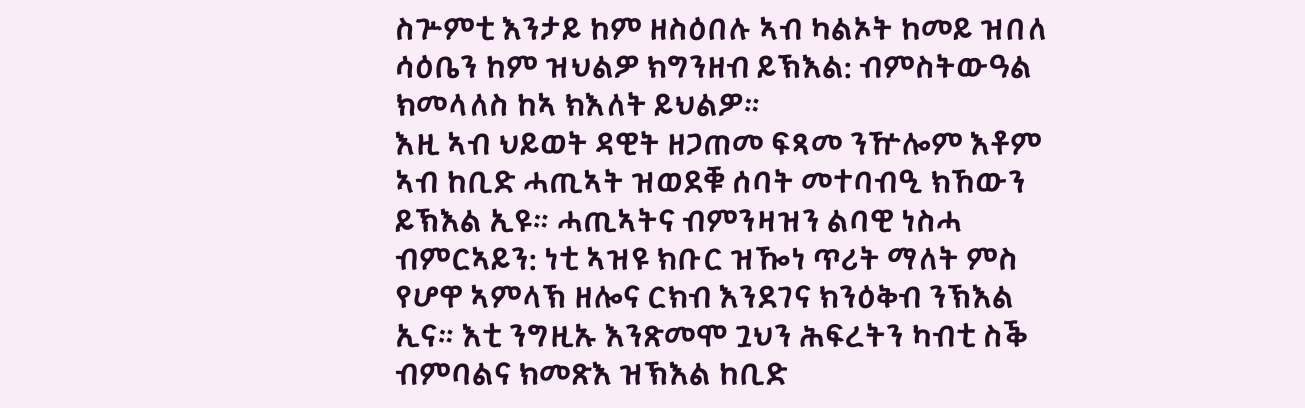ስጕምቲ እንታይ ከም ዘስዕበሉ ኣብ ካልኦት ከመይ ዝበለ ሳዕቤን ከም ዝህልዎ ክግንዘብ ይኽእል: ብምስትውዓል ክመላለስ ከኣ ክእለት ይህልዎ።
እዚ ኣብ ህይወት ዳዊት ዘጋጠመ ፍጻመ ንዅሎም እቶም ኣብ ከቢድ ሓጢኣት ዝወደቑ ሰባት መተባብዒ ክኸውን ይኽእል ኢዩ። ሓጢኣትና ብምንዛዝን ልባዊ ነስሓ ብምርኣይን: ነቲ ኣዝዩ ክቡር ዝዀነ ጥሪት ማለት ምስ የሆዋ ኣምላኽ ዘሎና ርክብ እንደገና ክንዕቅብ ንኽእል ኢና። እቲ ንግዚኡ እንጽመሞ ጓህን ሕፍረትን ካብቲ ስቕ ብምባልና ክመጽእ ዝኽእል ከቢድ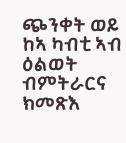ጭንቀት ወይ ከኣ ካብቲ ኣብ ዕልወት ብምትራርና ክመጽእ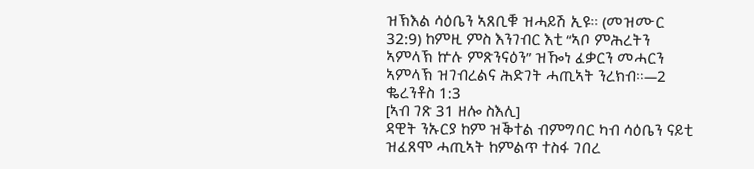ዝኽእል ሳዕቤን ኣጸቢቑ ዝሓይሽ ኢዩ። (መዝሙር 32:9) ከምዚ ምስ እንገብር እቲ “ኣቦ ምሕረትን ኣምላኽ ኵሉ ምጽንናዕን” ዝዀነ ፈቃርን መሓርን ኣምላኽ ዝገብረልና ሕድገት ሓጢኣት ንረክብ።—2 ቈረንቶስ 1:3
[ኣብ ገጽ 31 ዘሎ ስእሊ]
ዳዊት ንኡርያ ከም ዝቕተል ብምግባር ካብ ሳዕቤን ናይቲ ዝፈጸሞ ሓጢኣት ከምልጥ ተስፋ ገበረ